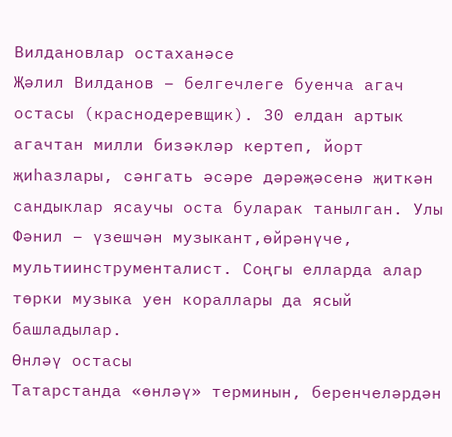Вилдановлар остаханәсе
Җәлил Вилданов – белгечлеге буенча агач остасы (краснодеревщик). 30 елдан артык агачтан милли бизәкләр кертеп, йорт җиһазлары, сәнгать әсәре дәрәҗәсенә җиткән сандыклар ясаучы оста буларак танылган. Улы Фәнил – үзешчән музыкант,өйрәнүче, мультиинструменталист. Соңгы елларда алар төрки музыка уен кораллары да ясый башладылар.
Өнләү остасы
Татарстанда «өнләү» терминын, беренчеләрдән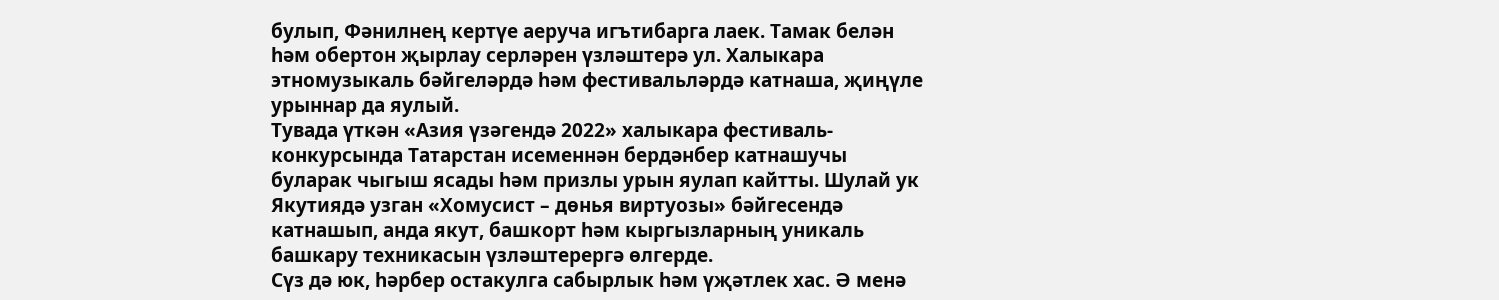булып, Фәнилнең кертүе аеруча игътибарга лаек. Тамак белән һәм обертон җырлау серләрен үзләштерә ул. Халыкара этномузыкаль бәйгеләрдә һәм фестивальләрдә катнаша, җиңүле урыннар да яулый.
Тувада үткән «Азия үзәгендә 2022» халыкара фестиваль-конкурсында Татарстан исеменнән бердәнбер катнашучы буларак чыгыш ясады һәм призлы урын яулап кайтты. Шулай ук Якутиядә узган «Хомусист – дөнья виртуозы» бәйгесендә катнашып, анда якут, башкорт һәм кыргызларның уникаль башкару техникасын үзләштерергә өлгерде.
Сүз дә юк, һәрбер остакулга сабырлык һәм үҗәтлек хас. Ә менә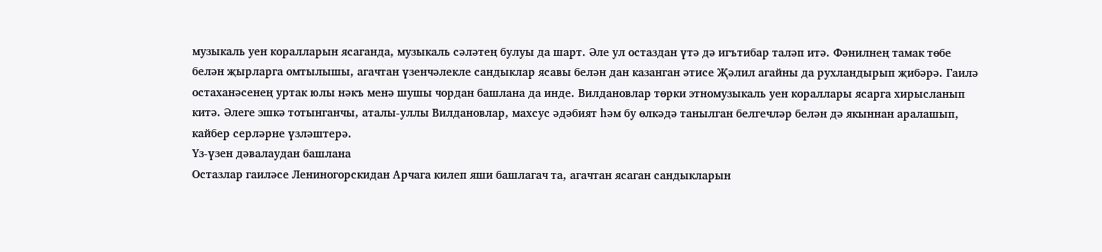музыкаль уен коралларын ясаганда, музыкаль сәләтең булуы да шарт. Әле ул остаздан үтә дә игътибар таләп итә. Фәнилнең тамак төбе белән җырларга омтылышы, агачтан үзенчәлекле сандыклар ясавы белән дан казанган әтисе Җәлил агайны да рухландырып җибәрә. Гаилә остаханәсенең уртак юлы нәкъ менә шушы чордан башлана да инде. Вилдановлар төрки этномузыкаль уен кораллары ясарга хирысланып китә. Әлеге эшкә тотынганчы, аталы-уллы Вилдановлар, махсус әдәбият һәм бу өлкәдә танылган белгечләр белән дә якыннан аралашып, кайбер серләрне үзләштерә.
Үз-үзен дәвалаудан башлана
Остазлар гаиләсе Лениногорскидан Арчага килеп яши башлагач та, агачтан ясаган сандыкларын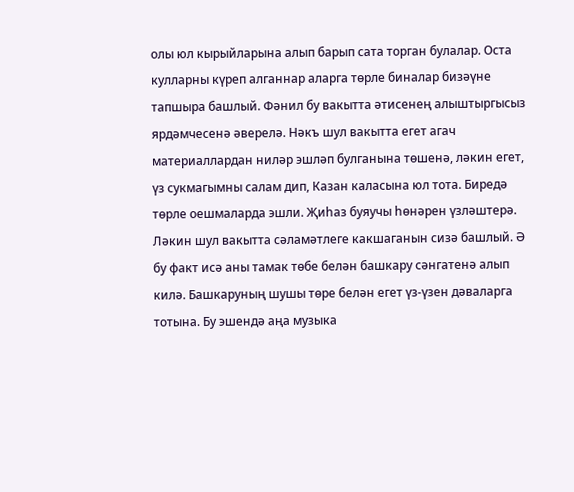олы юл кырыйларына алып барып сата торган булалар. Оста кулларны күреп алганнар аларга төрле биналар бизәүне тапшыра башлый. Фәнил бу вакытта әтисенең алыштыргысыз ярдәмчесенә әверелә. Нәкъ шул вакытта егет агач материаллардан ниләр эшләп булганына төшенә, ләкин егет, үз сукмагымны салам дип, Казан каласына юл тота. Биредә төрле оешмаларда эшли. Җиһаз буяучы һөнәрен үзләштерә. Ләкин шул вакытта сәламәтлеге какшаганын сизә башлый. Ә бу факт исә аны тамак төбе белән башкару сәнгатенә алып килә. Башкаруның шушы төре белән егет үз-үзен дәваларга тотына. Бу эшендә аңа музыка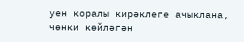уен коралы кирәклеге ачыклана, чөнки көйләгән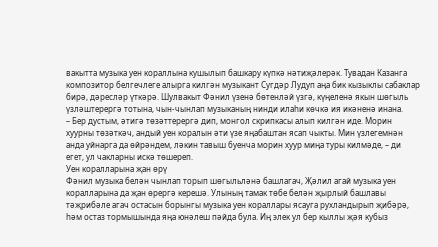вакытта музыка уен кораллына кушылып башкару күпкә нәтиҗәлерәк. Тувадан Казанга композитор белгечлеге алырга килгән музыкант Сугдәр Лудуп аңа бик кызыклы сабаклар бирә, дәресләр үткәрә. Шулвакыт Фәнил үзенә бөтенләй үзгә, күңеленә якын шөгыль үзләштерергә тотына, чын-чынлап музыканың нинди илаһи көчкә ия икәненә инана.
– Бер дустым, әтигә төзәттерергә дип, монгол скрипкасы алып килгән иде. Морин хуурны төзәткәч, андый уен коралын әти үзе яңабаштан ясап чыкты. Мин үзлегемнән анда уйнарга да өйрәндем, ләкин тавыш буенча морин хуур миңа туры килмәде, – ди егет, ул чакларны искә төшереп.
Уен коралларына җан өрү
Фәнил музыка белән чынлап торып шөгыльләнә башлагач, Җәлил агай музыка уен коралларына да җан өрергә керешә. Улының тамак төбе белән җырлый башлавы тәҗрибәле агач остасын борынгы музыка уен кораллары ясауга рухландырып җибәрә, һәм остаз тормышында яңа юнәлеш пәйда була. Иң элек ул бер кыллы җәя кубыз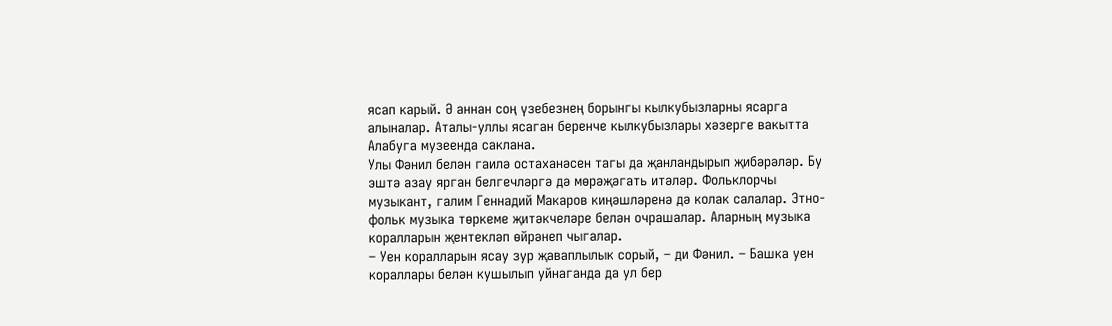ясап карый. Ә аннан соң үзебезнең борынгы кылкубызларны ясарга алыналар. Аталы-уллы ясаган беренче кылкубызлары хәзерге вакытта Алабуга музеенда саклана.
Улы Фәнил белән гаилә остаханәсен тагы да җанландырып җибәрәләр. Бу эштә азау ярган белгечләргә дә мөрәҗәгать итәләр. Фольклорчы музыкант, галим Геннадий Макаров киңәшләренә дә колак салалар. Этно-фольк музыка төркеме җитәкчеләре белән очрашалар. Аларның музыка коралларын җентекләп өйрәнеп чыгалар.
– Уен коралларын ясау зур җаваплылык сорый, – ди Фәнил. – Башка уен кораллары белән кушылып уйнаганда да ул бер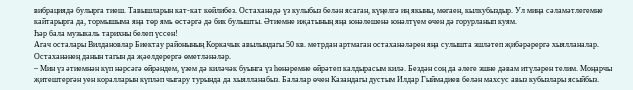вибрациядә булырга тиеш. Тавышларын кат-кат көйлибез. Остаханәдә үз кулыбыз белән ясаган, күңелгә иң якыны, мөгаен, кылкубыздыр. Ул миңа сәламәтлегемне кайтарырга да, тормышыма яңа төр ямь өстәргә дә бик булышты. Әтиемне иҗатының яңа юнәлешенә юнәлтүем өчен дә горурланып куям.
Һәр бала музыкаль тарихны белеп үссен!
Агач осталары Вилдановлар Биектау районының Коркачык авылындагы 50 кв. метрдан артмаган остаханәләрен яңа сулышта эшләтеп җибәрәрергә хыялланалар. Остаханәнең данын тагын да җәелдерергә өметләнәләр.
– Мин үз әтиемнән күп нәрсәгә өйрәндем, үзем дә киләчәк буынга үз һөнәремне өйрәтеп калдырасым килә. Бездән соң да әлеге эшне дәвам итүләрен телим. Моңарчы җитештергән уен коралларын күпләп чыгару турында да хыялланабыз. Балалар өчен Казандагы дустым Илдар Гыймадиев белән махсус авыз кубызлары ясыйбыз.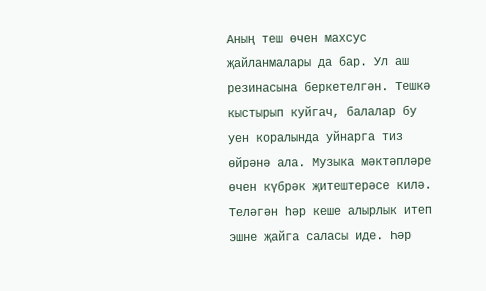Аның теш өчен махсус җайланмалары да бар. Ул аш резинасына беркетелгән. Тешкә кыстырып куйгач, балалар бу уен коралында уйнарга тиз өйрәнә ала. Музыка мәктәпләре өчен күбрәк җитештерәсе килә. Теләгән һәр кеше алырлык итеп эшне җайга саласы иде. Һәр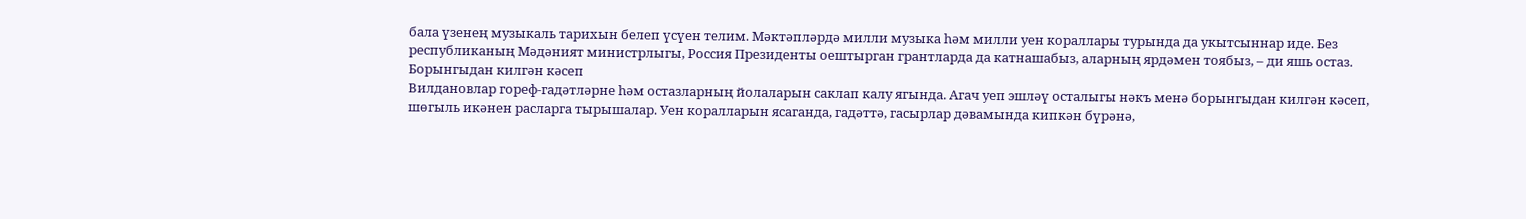бала үзенең музыкаль тарихын белеп үсүен телим. Мәктәпләрдә милли музыка һәм милли уен кораллары турында да укытсыннар иде. Без республиканың Мәдәният министрлыгы, Россия Президенты оештырган грантларда да катнашабыз, аларның ярдәмен тоябыз, – ди яшь остаз.
Борынгыдан килгән кәсеп
Вилдановлар гореф-гадәтләрне һәм остазларның йолаларын саклап калу ягында. Агач уеп эшләү осталыгы нәкъ менә борынгыдан килгән кәсеп, шөгыль икәнен расларга тырышалар. Уен коралларын ясаганда, гадәттә, гасырлар дәвамында кипкән бүрәнә,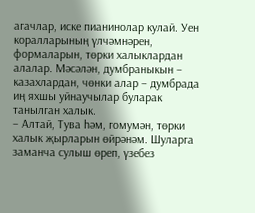агачлар, иске пианинолар кулай. Уен коралларының үлчәмнәрен, формаларын, төрки халыклардан алалар. Мәсәлән, думбраныкын – казахлардан, чөнки алар – думбрада иң яхшы уйнаучылар буларак танылган халык.
– Алтай, Тува һәм, гомумән, төрки халык җырларын өйрәнәм. Шуларга заманча сулыш өреп, үзебез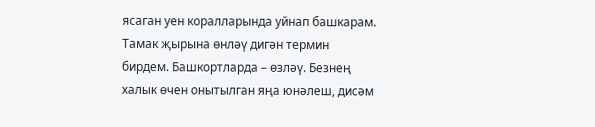ясаган уен коралларында уйнап башкарам. Тамак җырына өнләү дигән термин бирдем. Башкортларда – өзләү. Безнең халык өчен онытылган яңа юнәлеш, дисәм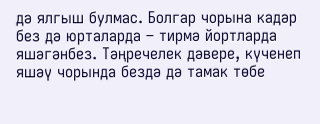дә ялгыш булмас. Болгар чорына кадәр без дә юрталарда – тирмә йортларда яшәгәнбез. Тәңречелек дәвере, күченеп яшәү чорында бездә дә тамак төбе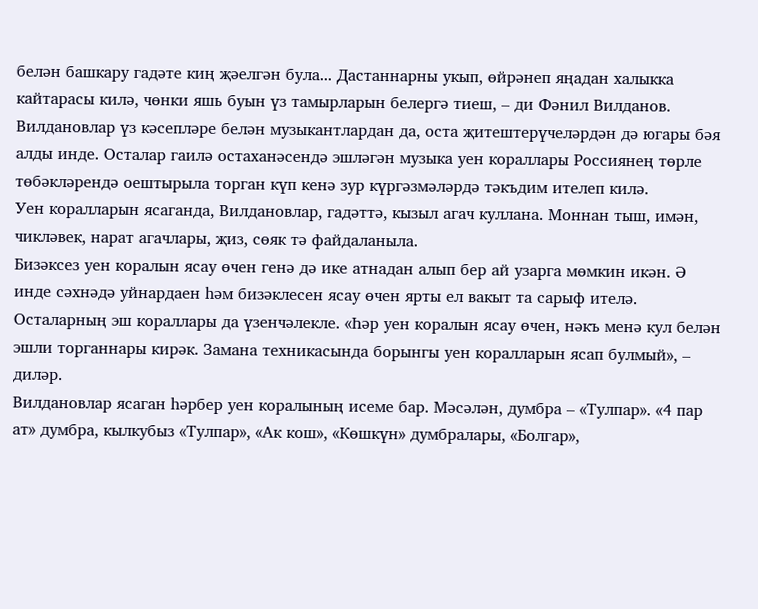белән башкару гадәте киң җәелгән була... Дастаннарны укып, өйрәнеп яңадан халыкка кайтарасы килә, чөнки яшь буын үз тамырларын белергә тиеш, – ди Фәнил Вилданов.
Вилдановлар үз кәсепләре белән музыкантлардан да, оста җитештерүчеләрдән дә югары бәя алды инде. Осталар гаилә остаханәсендә эшләгән музыка уен кораллары Россиянең төрле төбәкләрендә оештырыла торган күп кенә зур күргәзмәләрдә тәкъдим ителеп килә.
Уен коралларын ясаганда, Вилдановлар, гадәттә, кызыл агач куллана. Моннан тыш, имән, чикләвек, нарат агачлары, җиз, сөяк тә файдаланыла.
Бизәксез уен коралын ясау өчен генә дә ике атнадан алып бер ай узарга мөмкин икән. Ә инде сәхнәдә уйнардаен һәм бизәклесен ясау өчен ярты ел вакыт та сарыф ителә.
Осталарның эш кораллары да үзенчәлекле. «Һәр уен коралын ясау өчен, нәкъ менә кул белән эшли торганнары кирәк. Замана техникасында борынгы уен коралларын ясап булмый», – диләр.
Вилдановлар ясаган һәрбер уен коралының исеме бар. Мәсәлән, думбра – «Тулпар». «4 пар ат» думбра, кылкубыз «Тулпар», «Ак кош», «Көшкүн» думбралары, «Болгар»,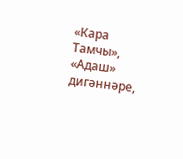«Кара Тамчы», «Адаш» дигәннәре,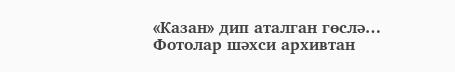«Казан» дип аталган гөслә…
Фотолар шәхси архивтан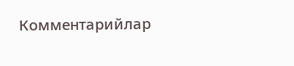Комментарийлар